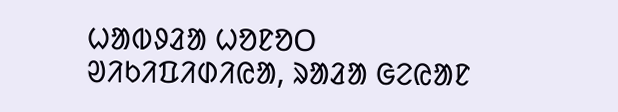ᱦᱟᱵᱽᱲᱟ ᱦᱚᱱᱚᱛ
ᱣᱤᱠᱤᱯᱤᱰᱤᱭᱟ, ᱨᱟᱲᱟ ᱜᱮᱭᱟᱱ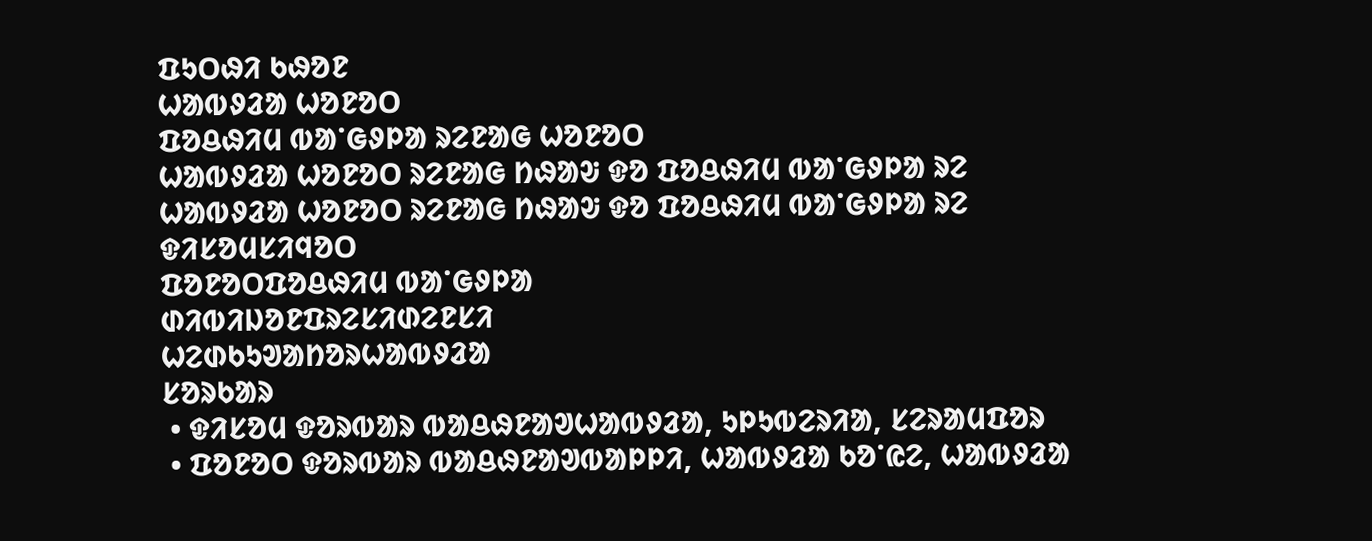ᱯᱩᱛᱷᱤ ᱠᱷᱚᱱ
ᱦᱟᱵᱽᱲᱟ ᱦᱚᱱᱚᱛ
ᱯᱚᱪᱷᱤᱢ ᱵᱟᱸᱜᱽᱞᱟ ᱨᱮᱱᱟᱜ ᱦᱚᱱᱚᱛ
ᱦᱟᱵᱽᱲᱟ ᱦᱚᱱᱚᱛ ᱨᱮᱱᱟᱜ ᱴᱷᱟᱶ ᱫᱚ ᱯᱚᱪᱷᱤᱢ ᱵᱟᱸᱜᱽᱞᱟ ᱨᱮ
ᱦᱟᱵᱽᱲᱟ ᱦᱚᱱᱚᱛ ᱨᱮᱱᱟᱜ ᱴᱷᱟᱶ ᱫᱚ ᱯᱚᱪᱷᱤᱢ ᱵᱟᱸᱜᱽᱞᱟ ᱨᱮ
ᱫᱤᱥᱚᱢᱥᱤᱧᱚᱛ
ᱯᱚᱱᱚᱛᱯᱚᱪᱷᱤᱢ ᱵᱟᱸᱜᱽᱞᱟ
ᱰᱤᱵᱤᱡᱚᱱᱯᱨᱮᱥᱤᱰᱮᱱᱥᱤ
ᱦᱮᱰᱠᱩᱣᱟᱴᱚᱨᱦᱟᱵᱽᱲᱟ
ᱥᱚᱨᱠᱟᱨ
 • ᱫᱤᱥᱚᱢ ᱫᱚᱨᱵᱟᱨ ᱵᱟᱪᱷᱱᱟᱣᱦᱟᱵᱽᱲᱟ, ᱩᱞᱩᱵᱮᱨᱤᱟ, ᱥᱮᱨᱟᱢᱯᱚᱨ
 • ᱯᱚᱱᱚᱛ ᱫᱚᱨᱵᱟᱨ ᱵᱟᱪᱷᱱᱟᱣᱵᱟᱞᱞᱤ, ᱦᱟᱵᱽᱲᱟ ᱠᱚᱸᱭᱮ, ᱦᱟᱵᱽᱲᱟ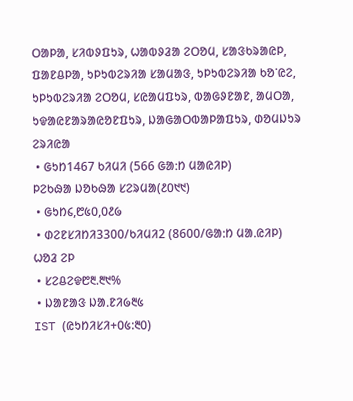ᱛᱟᱞᱟ, ᱥᱤᱵᱽᱯᱩᱨ, ᱦᱟᱵᱽᱲᱟ ᱮᱛᱚᱢ, ᱥᱟᱝᱠᱨᱟᱭᱞ, ᱯᱟᱱᱪᱞᱟ, ᱩᱞᱩᱵᱮᱨᱤᱟ ᱥᱟᱢᱟᱝ, ᱩᱞᱩᱵᱮᱨᱤᱟ ᱠᱚᱸᱭᱮ, ᱩᱞᱩᱵᱮᱨᱤᱟ ᱮᱛᱚᱢ, ᱥᱭᱟᱢᱯᱩᱨ, ᱵᱟᱜᱽᱱᱟᱱ, ᱟᱢᱛᱟ, ᱩᱫᱟᱭᱱᱟᱨᱟᱭᱚᱱᱯᱩᱨ, ᱡᱟᱜᱟᱛᱵᱟᱞᱟᱯᱩᱨ, ᱰᱚᱢᱡᱩᱨ
ᱮᱨᱤᱭᱟ
 • ᱜᱩᱴ1467 ᱠᱤᱢᱤ (566 ᱜᱟᱺᱴ ᱢᱟᱭᱤᱞ)
ᱞᱮᱠᱷᱟ ᱡᱚᱠᱷᱟ ᱥᱮᱨᱢᱟ(᱒᱐᱑᱑)
 • ᱜᱩᱴ᱔,᱘᱕᱐,᱐᱒᱙
 • ᱰᱮᱱᱥᱤᱴᱤ3300/ᱠᱤᱢᱤ2 (8600/ᱜᱟᱺᱴ ᱢᱟᱹᱭᱤᱞ)
ᱦᱚᱲ ᱮᱞ
 • ᱥᱮᱪᱮᱫ᱘᱓.᱓᱑%
 • ᱡᱟᱱᱟᱝ ᱡᱟᱹᱱᱤ᱙᱓᱕
IST (ᱭᱩᱴᱤᱥᱤ+᱐᱕:᱓᱐)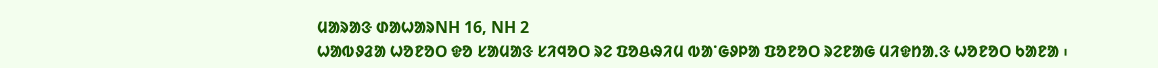ᱢᱟᱨᱟᱝ ᱰᱟᱦᱟᱨNH 16, NH 2
ᱦᱟᱵᱽᱲᱟ ᱦᱚᱱᱚᱛ ᱫᱚ ᱥᱟᱢᱟᱝ ᱥᱤᱧᱚᱛ ᱨᱮ ᱯᱚᱪᱷᱤᱢ ᱵᱟᱸᱜᱽᱞᱟ ᱯᱚᱱᱚᱛ ᱨᱮᱱᱟᱜ ᱢᱤᱫᱴᱟᱹᱝ ᱦᱚᱱᱚᱛ ᱠᱟᱱᱟ ᱾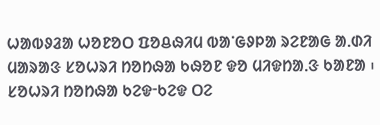ᱦᱟᱵᱽᱲᱟ ᱦᱚᱱᱚᱛ ᱯᱚᱪᱷᱤᱢ ᱵᱟᱸᱜᱽᱞᱟ ᱨᱮᱱᱟᱜ ᱟᱹᱰᱤ ᱢᱟᱨᱟᱝ ᱥᱚᱦᱨᱤ ᱴᱚᱴᱷᱟ ᱠᱷᱚᱱ ᱫᱚ ᱢᱤᱫᱴᱟᱹᱝ ᱠᱟᱱᱟ ᱾ ᱥᱚᱦᱨᱤ ᱴᱚᱴᱷᱟ ᱠᱮᱫᱼᱠᱮᱫ ᱛᱮ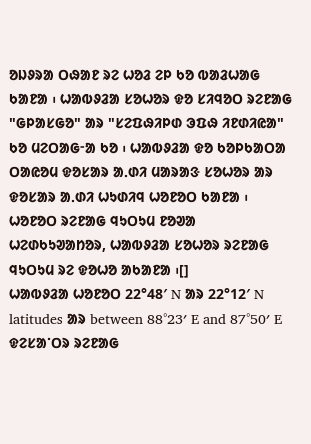ᱚᱡᱽᱨᱟ ᱛᱷᱟᱱ ᱨᱮ ᱦᱚᱲ ᱮᱞ ᱠᱚ ᱵᱟᱲᱦᱟᱜ ᱠᱟᱱᱟ ᱾ ᱦᱟᱵᱽᱲᱟ ᱥᱚᱦᱚᱨ ᱫᱚ ᱥᱤᱧᱚᱛ ᱨᱮᱱᱟᱜ "ᱜᱞᱟᱥᱜᱚ" ᱟᱨ "ᱥᱮᱯᱷᱤᱞᱰ ᱳᱯᱷ ᱤᱱᱰᱤᱭᱟ" ᱠᱚ ᱢᱮᱛᱟᱜᱼᱟ ᱠᱚ ᱾ ᱦᱟᱵᱽᱲᱟ ᱫᱚ ᱠᱚᱞᱠᱟᱛᱟ ᱛᱟᱭᱚᱢ ᱫᱚᱥᱟᱨ ᱟᱹᱰᱤ ᱢᱟᱨᱟᱝ ᱥᱚᱦᱚᱨ ᱟᱨ ᱫᱚᱥᱟᱨ ᱟᱹᱰᱤ ᱦᱩᱰᱤᱧ ᱦᱚᱱᱚᱛ ᱠᱟᱱᱟ ᱾ ᱦᱚᱱᱚᱛ ᱨᱮᱱᱟᱜ ᱧᱩᱛᱩᱢ ᱱᱚᱣᱟ ᱦᱮᱰᱠᱩᱣᱟᱴᱚᱨ, ᱦᱟᱵᱽᱲᱟ ᱥᱚᱦᱚᱨ ᱨᱮᱱᱟᱜ ᱧᱩᱛᱩᱢ ᱨᱮ ᱫᱚᱦᱚ ᱟᱠᱟᱱᱟ ᱾[]
ᱦᱟᱵᱽᱲᱟ ᱦᱚᱱᱚᱛ 22°48′ N ᱟᱨ 22°12′ N latitudes ᱟᱨ between 88°23′ E and 87°50′ E ᱫᱮᱥᱟᱸᱛᱨ ᱨᱮᱱᱟᱜ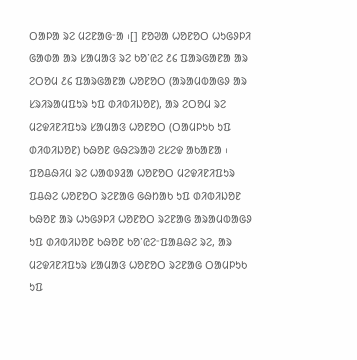ᱛᱟᱞᱟ ᱨᱮ ᱢᱮᱱᱟᱜᱼᱟ ᱾[] ᱱᱚᱣᱟ ᱦᱚᱱᱚᱛ ᱦᱩᱜᱽᱞᱤ ᱜᱟᱰᱟ ᱟᱨ ᱥᱟᱢᱟᱝ ᱨᱮ ᱠᱚᱸᱭᱮ ᱒᱔ ᱯᱟᱨᱜᱟᱱᱟ ᱟᱨ ᱮᱛᱚᱢ ᱒᱔ ᱯᱟᱨᱜᱟᱱᱟ ᱦᱚᱱᱚᱛ (ᱟᱨᱟᱢᱵᱟᱜᱽ ᱟᱨ ᱥᱨᱤᱨᱟᱢᱯᱩᱨ ᱩᱯ ᱰᱤᱵᱤᱡᱚᱱ), ᱟᱨ ᱮᱛᱚᱢ ᱨᱮ ᱢᱮᱫᱤᱱᱤᱯᱩᱨ ᱥᱟᱢᱟᱝ ᱦᱚᱱᱚᱛ (ᱛᱟᱢᱞᱩᱠ ᱩᱯ ᱰᱤᱵᱤᱡᱚᱱ) ᱠᱷᱚᱱ ᱜᱷᱮᱨᱟᱣ ᱮᱥᱮᱫ ᱟᱠᱟᱱᱟ ᱾ ᱯᱚᱪᱷᱤᱢ ᱨᱮ ᱦᱟᱵᱽᱲᱟ ᱦᱚᱱᱚᱛ ᱢᱮᱫᱤᱱᱤᱯᱩᱨ ᱯᱪᱷᱮ ᱦᱚᱱᱚᱛ ᱨᱮᱱᱟᱜ ᱜᱷᱴᱟᱠ ᱩᱯ ᱰᱤᱵᱤᱡᱚᱱ ᱠᱷᱚᱱ ᱟᱨ ᱦᱩᱜᱽᱞᱤ ᱦᱚᱱᱚᱛ ᱨᱮᱱᱟᱜ ᱟᱨᱟᱢᱵᱟᱜᱽ ᱩᱯ ᱰᱤᱵᱤᱡᱚᱱ ᱠᱷᱚᱱ ᱠᱚᱸᱭᱮᱼᱯᱟᱪᱷᱮ ᱨᱮ, ᱟᱨ ᱢᱮᱫᱤᱱᱤᱯᱩᱨ ᱥᱟᱢᱟᱝ ᱦᱚᱱᱚᱛ ᱨᱮᱱᱟᱜ ᱛᱟᱢᱞᱩᱠ ᱩᱯ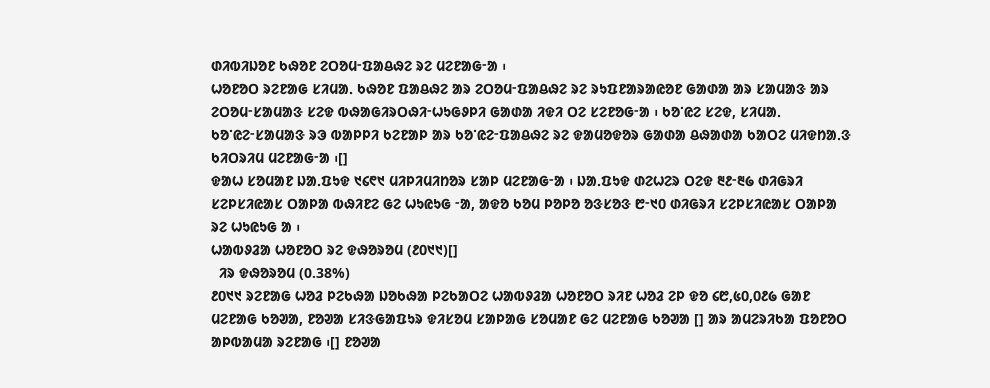ᱰᱤᱵᱤᱡᱚᱱ ᱠᱷᱚᱱ ᱮᱛᱚᱢᱼᱯᱟᱪᱷᱮ ᱨᱮ ᱢᱮᱱᱟᱜᱼᱟ ᱾
ᱦᱚᱱᱚᱛ ᱨᱮᱱᱟᱜ ᱥᱤᱢᱟᱹ ᱠᱷᱚᱱ ᱯᱟᱪᱷᱮ ᱟᱨ ᱮᱛᱚᱢᱼᱯᱟᱪᱷᱮ ᱨᱮ ᱨᱩᱯᱱᱟᱨᱟᱭᱚᱱ ᱜᱟᱰᱟ ᱟᱨ ᱥᱟᱢᱟᱝ ᱟᱨ ᱮᱛᱚᱢᱼᱥᱟᱢᱟᱝ ᱥᱮᱫ ᱵᱷᱟᱜᱤᱨᱛᱷᱤᱼᱦᱩᱜᱽᱞᱤ ᱜᱟᱰᱟ ᱤᱫᱤ ᱛᱮ ᱥᱮᱱᱚᱜᱼᱟ ᱾ ᱠᱚᱸᱭᱮ ᱥᱮᱫ, ᱥᱤᱢᱟᱹ ᱠᱚᱸᱭᱮᱼᱥᱟᱢᱟᱝ ᱨᱳ ᱵᱟᱞᱞᱤ ᱠᱮᱱᱟᱞ ᱟᱨ ᱠᱚᱸᱭᱮᱼᱯᱟᱪᱷᱮ ᱨᱮ ᱫᱟᱢᱚᱫᱚᱨ ᱜᱟᱰᱟ ᱪᱷᱟᱰᱟ ᱠᱟᱛᱮ ᱢᱤᱫᱴᱟᱹᱝ ᱠᱤᱛᱨᱤᱢ ᱢᱮᱱᱟᱜᱼᱟ ᱾[]
ᱫᱟᱦ ᱥᱚᱢᱟᱱ ᱡᱟᱹᱯᱩᱫ ᱑᱔᱖᱑ ᱢᱤᱞᱤᱢᱤᱴᱚᱨ ᱥᱟᱞ ᱢᱮᱱᱟᱜᱼᱟ ᱾ ᱡᱟᱹᱯᱩᱫ ᱰᱮᱦᱮᱨ ᱛᱮᱫ ᱓᱒ᱼ᱓᱙ ᱰᱤᱜᱨᱤ ᱥᱮᱞᱥᱤᱭᱟᱥ ᱛᱟᱞᱟ ᱵᱷᱤᱱᱮ ᱜᱮ ᱦᱩᱭᱩᱜ ᱼᱟ, ᱟᱫᱚ ᱠᱚᱢ ᱞᱚᱞᱚ ᱚᱝᱥᱚᱝ ᱘ᱼ᱑᱐ ᱰᱤᱜᱨᱤ ᱥᱮᱞᱥᱤᱭᱟᱥ ᱛᱟᱞᱟ ᱨᱮ ᱦᱩᱭᱩᱜ ᱟ ᱾
ᱦᱟᱵᱽᱲᱟ ᱦᱚᱱᱚᱛ ᱨᱮ ᱫᱷᱚᱨᱚᱢ (᱒᱐᱑᱑)[]
  ᱤᱨ ᱫᱷᱚᱨᱚᱢ (0.38%)
᱒᱐᱑᱑ ᱨᱮᱱᱟᱜ ᱦᱚᱲ ᱞᱮᱠᱷᱟ ᱡᱚᱠᱷᱟ ᱞᱮᱠᱟᱛᱮ ᱦᱟᱵᱽᱲᱟ ᱦᱚᱱᱚᱛ ᱨᱤᱱ ᱦᱚᱲ ᱮᱞ ᱫᱚ ᱔᱘,᱕᱐,᱐᱒᱙ ᱜᱟᱱ ᱢᱮᱱᱟᱜ ᱠᱚᱣᱟ, ᱱᱚᱣᱟ ᱥᱤᱝᱜᱟᱯᱩᱨ ᱫᱤᱥᱚᱢ ᱥᱟᱞᱟᱜ ᱥᱚᱢᱟᱱ ᱜᱮ ᱢᱮᱱᱟᱜ ᱠᱚᱣᱟ [] ᱟᱨ ᱟᱢᱮᱨᱤᱠᱟ ᱯᱚᱱᱚᱛ ᱟᱞᱵᱟᱢᱟ ᱨᱮᱱᱟᱜ ᱾[] ᱱᱚᱣᱟ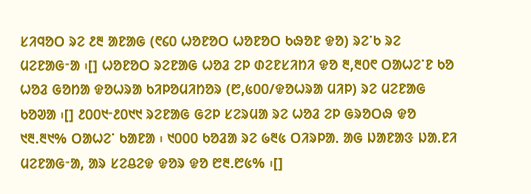ᱥᱤᱧᱚᱛ ᱨᱮ ᱒᱓ ᱟᱱᱟᱜ (᱖᱔᱐ ᱦᱚᱱᱚᱛ ᱦᱚᱱᱚᱛ ᱠᱷᱚᱱ ᱫᱚ) ᱨᱮᱸᱠ ᱨᱮ ᱢᱮᱱᱟᱜᱼᱟ ᱾[] ᱦᱚᱱᱚᱛ ᱨᱮᱱᱟᱜ ᱦᱚᱲ ᱮᱞ ᱰᱮᱱᱥᱤᱴᱤ ᱫᱚ ᱓,᱓᱐᱖ ᱛᱟᱦᱮᱸᱱ ᱠᱚ ᱦᱚᱲ ᱜᱚᱴᱟ ᱫᱚᱦᱨᱟ ᱠᱤᱞᱚᱢᱤᱴᱚᱨ (᱘,᱕᱐᱐/ᱫᱚᱦᱨᱟ ᱢᱤᱞ) ᱨᱮ ᱢᱮᱱᱟᱜ ᱠᱚᱣᱟ ᱾[] ᱒᱐᱐᱑ᱼ᱒᱐᱑᱑ ᱨᱮᱱᱟᱜ ᱜᱮᱞ ᱥᱮᱨᱢᱟ ᱨᱮ ᱦᱚᱲ ᱮᱞ ᱜᱨᱚᱛᱷ ᱫᱚ ᱑᱓.᱓᱑% ᱛᱟᱦᱮᱸ ᱠᱟᱱᱟ ᱾ ᱑᱐᱐᱐ ᱠᱚᱲᱟ ᱨᱮ ᱙᱓᱕ ᱛᱤᱨᱞᱟᱹ ᱟᱜ ᱡᱟᱱᱟᱝ ᱡᱟᱹᱱᱤ ᱢᱮᱱᱟᱜᱼᱟ, ᱟᱨ ᱥᱮᱪᱮᱫ ᱫᱚᱨ ᱫᱚ ᱘᱓.᱘᱕% ᱾[]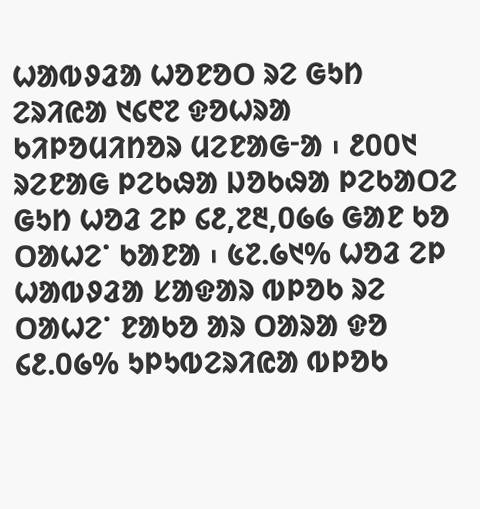ᱦᱟᱵᱽᱲᱟ ᱦᱚᱱᱚᱛ ᱨᱮ ᱜᱩᱴ ᱮᱨᱤᱭᱟ ᱑᱔᱖᱗ ᱫᱚᱦᱨᱟ ᱠᱤᱞᱚᱢᱤᱴᱚᱨ ᱢᱮᱱᱟᱜᱼᱟ ᱾ ᱒᱐᱐᱑ ᱨᱮᱱᱟᱜ ᱞᱮᱠᱷᱟ ᱡᱚᱠᱷᱟ ᱞᱮᱠᱟᱛᱮ ᱜᱩᱴ ᱦᱚᱲ ᱮᱞ ᱔᱒,᱗᱓,᱐᱙᱙ ᱜᱟᱱ ᱠᱚ ᱛᱟᱦᱮᱸ ᱠᱟᱱᱟ ᱾ ᱕᱗.᱙᱑% ᱦᱚᱲ ᱮᱞ ᱦᱟᱵᱽᱲᱟ ᱥᱟᱫᱟᱨ ᱵᱞᱚᱠ ᱨᱮ ᱛᱟᱦᱮᱸ ᱱᱟᱠᱚ ᱟᱨ ᱛᱟᱨᱟ ᱫᱚ ᱔᱒.᱐᱙% ᱩᱞᱩᱵᱮᱨᱤᱭᱟ ᱵᱞᱚᱠ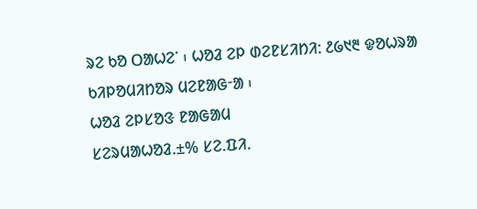ᱨᱮ ᱠᱚ ᱛᱟᱦᱮᱸ ᱾ ᱦᱚᱲ ᱮᱞ ᱰᱮᱱᱥᱤᱴᱤ: ᱒᱙᱑᱓ ᱫᱚᱦᱨᱟ ᱠᱤᱞᱚᱢᱤᱴᱚᱨ ᱢᱮᱱᱟᱜᱼᱟ ᱾
ᱦᱚᱲ ᱮᱞᱥᱚᱝ ᱱᱟᱜᱟᱢ
ᱥᱮᱨᱢᱟᱦᱚᱲ.±% ᱥᱮ.ᱯᱤ.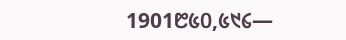1901᱘᱕᱐,᱕᱑᱔—